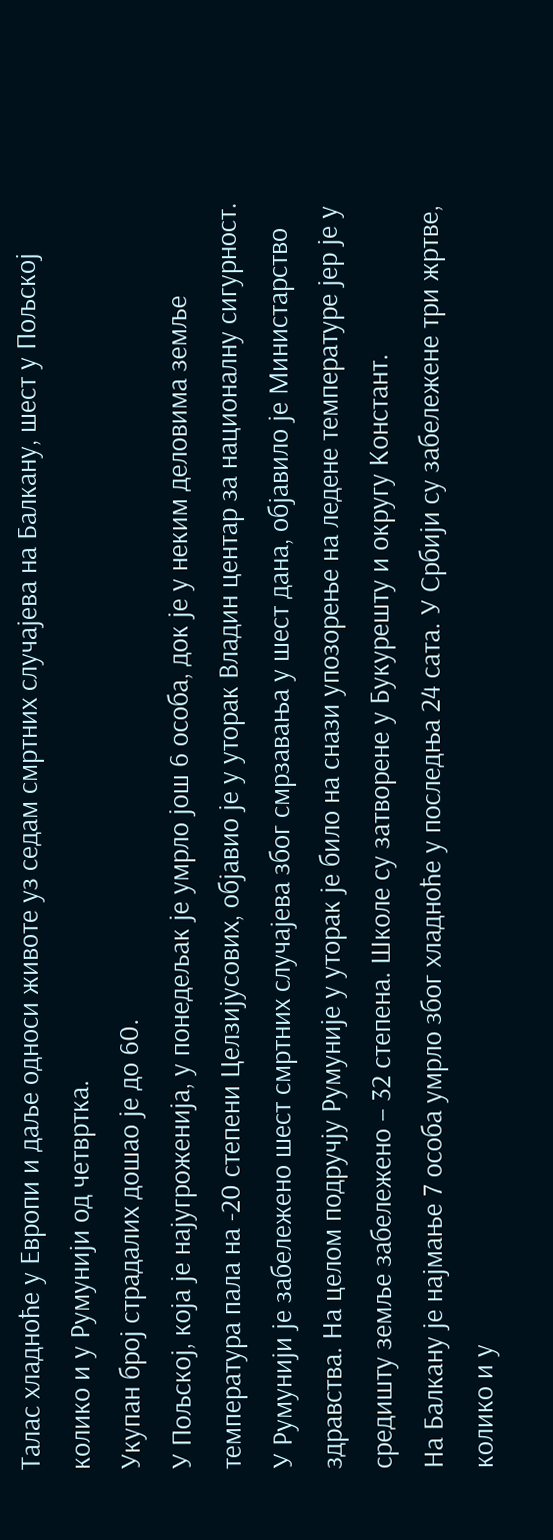Талас хладноће у Европи и даље односи животе уз седам смртних случајева на Балкану, шест у Пољској колико и у Румунији од четвртка.
Укупан број страдалих дошао је до 60.
У Пољској, која је најугроженија, у понедељак је умрло још 6 особа, док је у неким деловима земље температура пала на -20 степени Целзијусових, објавио је у уторак Владин центар за националну сигурност.
У Румунији је забележено шест смртних случајева због смрзавања у шест дана, објавило је Министарство здравства. На целом подручју Румуније у уторак је било на снази упозорење на ледене температуре јер је у средишту земље забележено – 32 степена. Школе су затворене у Букурешту и округу Констант.
На Балкану је најмање 7 особа умрло због хладноће у последња 24 сата. У Србији су забележене три жртве, колико и у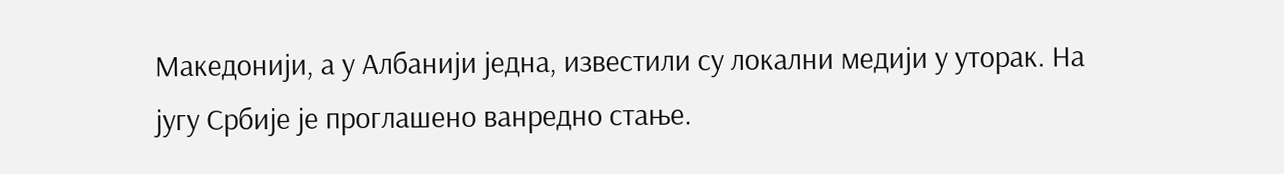Македонији, а у Албанији једна, известили су локални медији у уторак. На југу Србије је проглашено ванредно стање.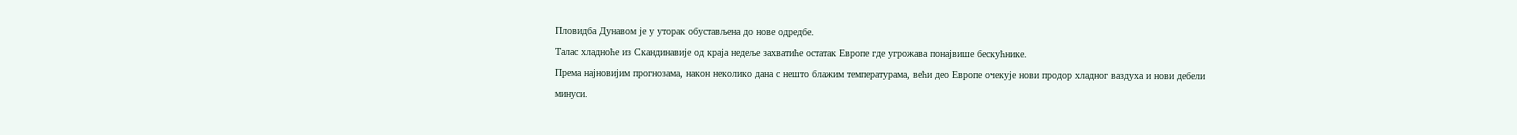Пловидба Дунавом је у уторак обустављена до нове одредбе.
Талас хладноће из Скандинавије од краја недеље захватиће остатак Европе где угрожава понајвише бескућнике.
Према најновијим прогнозама, након неколико дана с нешто блажим температурама, већи део Европе очекује нови продор хладног ваздуха и нови дебели минуси.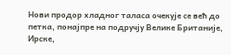Нови продор хладног таласа очекује се већ до петка, понајпре на подручју Велике Британије, Ирске,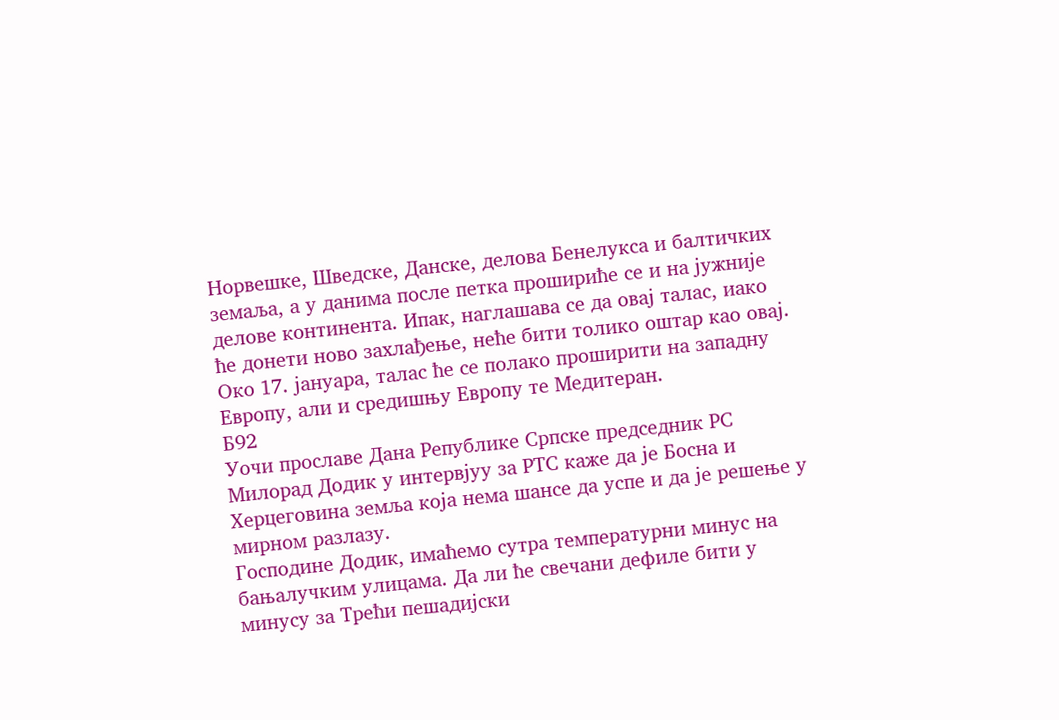Норвешке, Шведске, Данске, делова Бенелукса и балтичких земаља, а у данима после петка прошириће се и на јужније делове континента. Ипак, наглашава се да овај талас, иако ће донети ново захлађење, неће бити толико оштар као овај.
Око 17. јануара, талас ће се полако проширити на западну Европу, али и средишњу Европу те Медитеран.
Б92
Уочи прославе Дана Републике Српске председник РС Милорад Додик у интервјуу за РТС каже да је Босна и Херцеговина земља која нема шансе да успе и да је решење у мирном разлазу.
Господине Додик, имаћемо сутра температурни минус на бањалучким улицама. Да ли ће свечани дефиле бити у минусу за Трећи пешадијски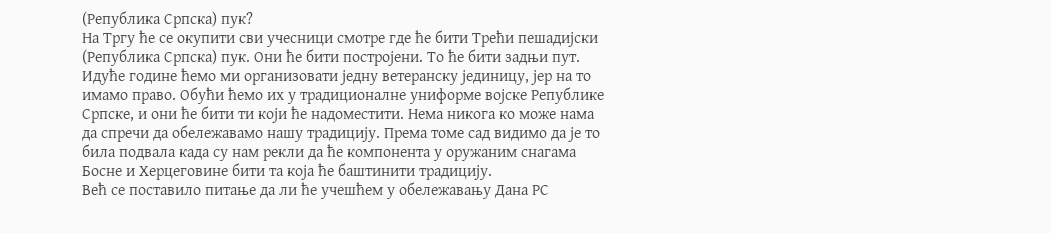(Република Српска) пук?
На Тргу ће се окупити сви учесници смотре где ће бити Трећи пешадијски (Република Српска) пук. Они ће бити постројени. То ће бити задњи пут. Идуће године ћемо ми организовати једну ветеранску јединицу, јер на то имамо право. Обући ћемо их у традиционалне униформе војске Републике Српске, и они ће бити ти који ће надоместити. Нема никога ко може нама да спречи да обележавамо нашу традицију. Према томе сад видимо да је то била подвала када су нам рекли да ће компонента у оружаним снагама Босне и Херцеговине бити та која ће баштинити традицију.
Већ се поставило питање да ли ће учешћем у обележавању Дана РС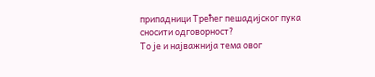припадници Трећег пешадијског пука сносити одговорност?
То је и најважнија тема овог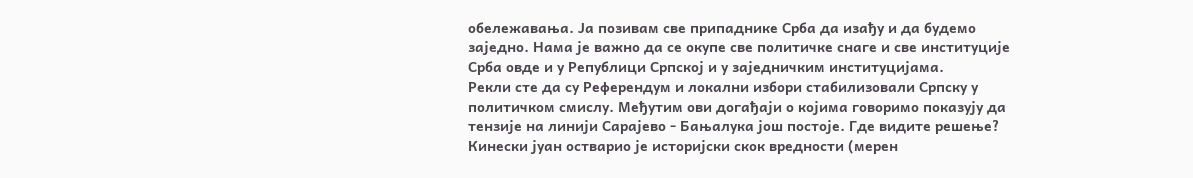обележавања. Ја позивам све припаднике Срба да изађу и да будемо заједно. Нама је важно да се окупе све политичке снаге и све институције Срба овде и у Републици Српској и у заједничким институцијама.
Рекли сте да су Референдум и локални избори стабилизовали Српску у политичком смислу. Међутим ови догађаји о којима говоримо показују да тензије на линији Сарајево - Бањалука још постоје. Где видите решење?
Кинески јуан остварио је историјски скок вредности (мерен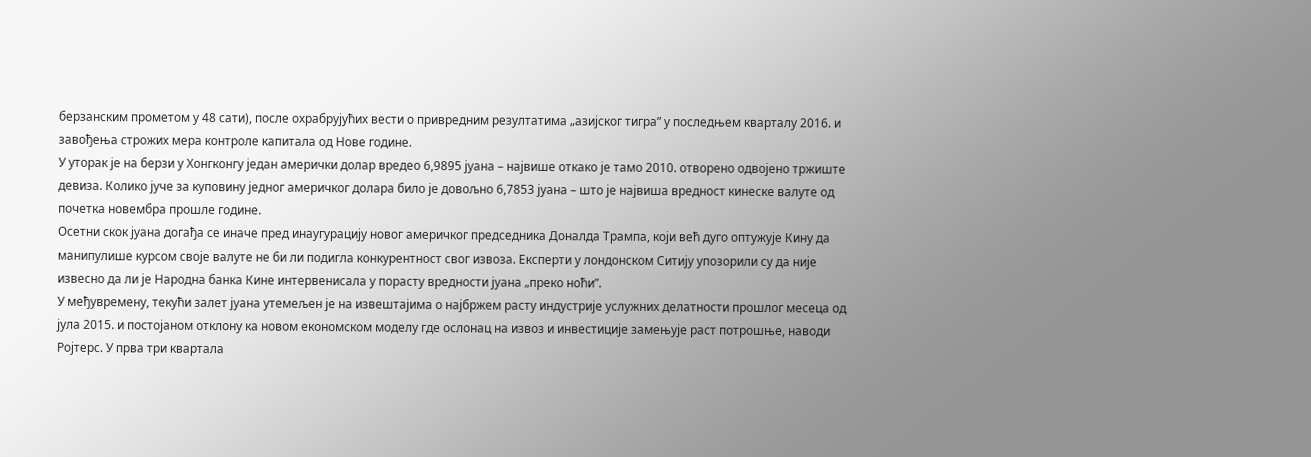берзанским прометом у 48 сати), после охрабрујућих вести о привредним резултатима „азијског тигра” у последњем кварталу 2016. и завођења строжих мера контроле капитала од Нове године.
У уторак је на берзи у Хонгконгу један амерички долар вредео 6,9895 јуана – највише откако је тамо 2010. отворено одвојено тржиште девиза. Колико јуче за куповину једног америчког долара било је довољно 6,7853 јуана – што је највиша вредност кинеске валуте од почетка новембра прошле године.
Осетни скок јуана догађа се иначе пред инаугурацију новог америчког председника Доналда Трампа, који већ дуго оптужује Кину да манипулише курсом своје валуте не би ли подигла конкурентност свог извоза. Експерти у лондонском Ситију упозорили су да није извесно да ли је Народна банка Кине интервенисала у порасту вредности јуана „преко ноћи”.
У међувремену, текући залет јуана утемељен је на извештајима о најбржем расту индустрије услужних делатности прошлог месеца од јула 2015. и постојаном отклону ка новом економском моделу где ослонац на извоз и инвестиције замењује раст потрошње, наводи Ројтерс. У прва три квартала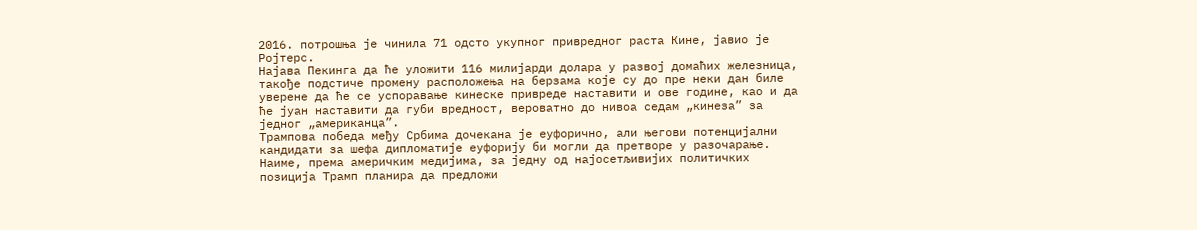2016. потрошња је чинила 71 одсто укупног привредног раста Кине, јавио је Ројтерс.
Најава Пекинга да ће уложити 116 милијарди долара у развој домаћих железница, такође подстиче промену расположења на берзама које су до пре неки дан биле уверене да ће се успоравање кинеске привреде наставити и ове године, као и да ће јуан наставити да губи вредност, вероватно до нивоа седам „кинеза” за једног „американца”.
Трампова победа међу Србима дочекана је еуфорично, али његови потенцијални кандидати за шефа дипломатије еуфорију би могли да претворе у разочарање.
Наиме, према америчким медијима, за једну од најосетљивијих политичких позиција Трамп планира да предложи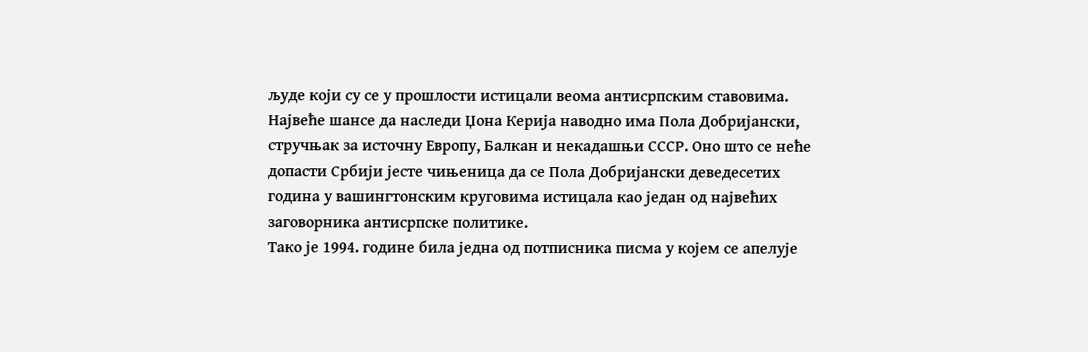људе који су се у прошлости истицали веома антисрпским ставовима.
Највеће шансе да наследи Џона Керија наводно има Пола Добријански, стручњак за источну Европу, Балкан и некадашњи СССР. Оно што се неће допасти Србији јесте чињеница да се Пола Добријански деведесетих година у вашингтонским круговима истицала као један од највећих заговорника антисрпске политике.
Тако је 1994. године била једна од потписника писма у којем се апелује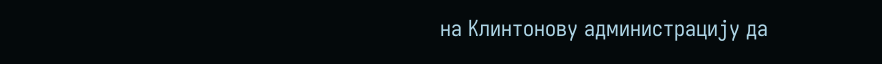на Клинтонову администрацију да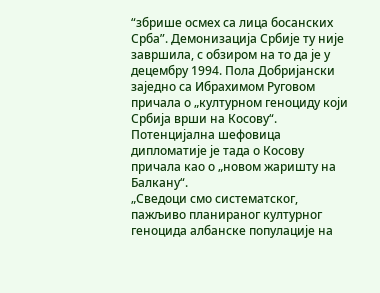“збрише осмех са лица босанских Срба”. Демонизација Србије ту није завршила, с обзиром на то да је у децембру 1994. Пола Добријански заједно са Ибрахимом Руговом причала о „културном геноциду који Србија врши на Косову“. Потенцијална шефовица дипломатије је тада о Косову причала као о „новом жаришту на Балкану“.
„Сведоци смо систематског, пажљиво планираног културног геноцида албанске популације на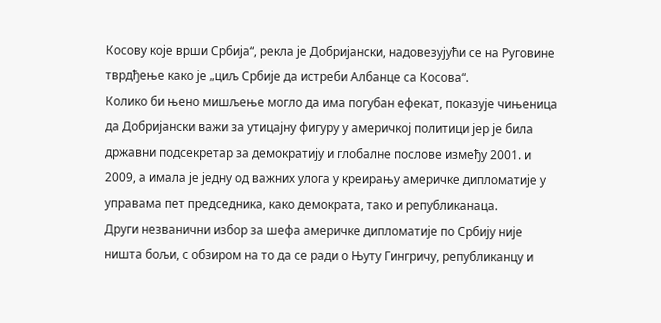Косову које врши Србија“, рекла је Добријански, надовезујући се на Руговине тврдђење како је „циљ Србије да истреби Албанце са Косова“.
Колико би њено мишљење могло да има погубан ефекат, показује чињеница да Добријански важи за утицајну фигуру у америчкој политици јер је била државни подсекретар за демократију и глобалне послове између 2001. и 2009, а имала је једну од важних улога у креирању америчке дипломатије у управама пет председника, како демократа, тако и републиканаца.
Други незванични избор за шефа америчке дипломатије по Србију није ништа бољи, с обзиром на то да се ради о Њуту Гингричу, републиканцу и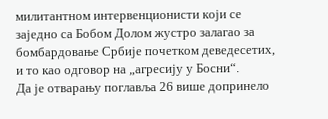милитантном интервенционисти који се заједно са Бобом Долом жустро залагао за бомбардовање Србије почетком деведесетих, и то као одговор на „агресију у Босни“.
Да је отварању поглавља 26 више допринело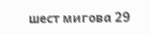шест мигова 29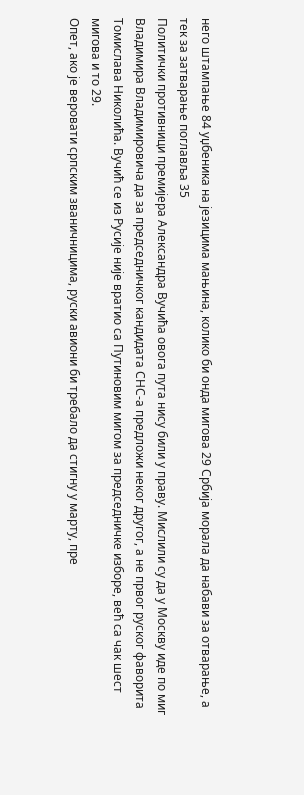него штампање 84 уџбеника на језицима мањина, колико би онда мигова 29 Србија морала да набави за отварање, а тек за затварање поглавља 35
Политички противници премијера Александра Вучића овога пута нису били у праву. Мислили су да у Москву иде по миг Владимира Владимировича да за председничког кандидата СНС-а предложи неког другог, а не првог руског фаворита Томислава Николића. Вучић се из Русије није вратио са Путиновим мигом за председничке изборе, већ са чак шест мигова и то 29.
Опет, ако је веровати српским званичницима, руски авиони би требало да стигну у марту, пре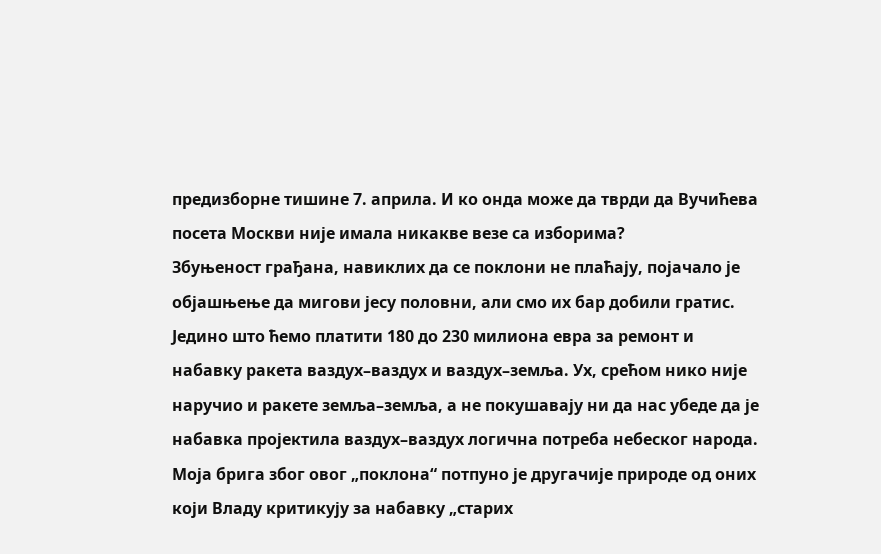предизборне тишине 7. априла. И ко онда може да тврди да Вучићева посета Москви није имала никакве везе са изборима?
Збуњеност грађана, навиклих да се поклони не плаћају, појачало је објашњење да мигови јесу половни, али смо их бар добили гратис. Једино што ћемо платити 180 до 230 милиона евра за ремонт и набавку ракета ваздух–ваздух и ваздух–земља. Ух, срећом нико није наручио и ракете земља–земља, а не покушавају ни да нас убеде да је набавка пројектила ваздух–ваздух логична потреба небеског народа.
Моја брига због овог „поклона“ потпуно је другачије природе од оних који Владу критикују за набавку „старих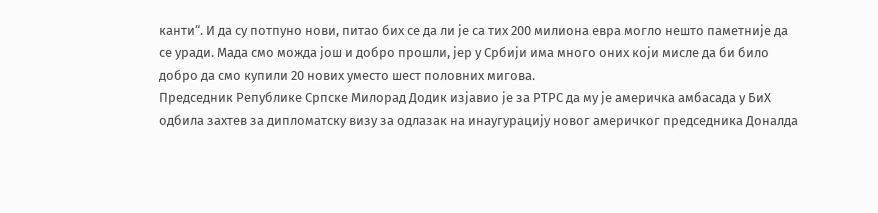канти“. И да су потпуно нови, питао бих се да ли је са тих 200 милиона евра могло нешто паметније да се уради. Мада смо можда још и добро прошли, јер у Србији има много оних који мисле да би било добро да смо купили 20 нових уместо шест половних мигова.
Председник Републике Српске Милорад Додик изјавио је за РТРС да му је америчка амбасада у БиХ одбила захтев за дипломатску визу за одлазак на инаугурацију новог америчког председника Доналда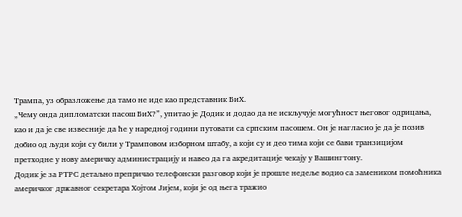Трампа, уз образложење да тамо не иде као представник БиХ.
„Чему онда дипломатски пасош БиХ?”, упитао је Додик и додао да не искључује могућност његовог одрицања, као и да је све извесније да ће у наредној години путовати са српским пасошем. Он је нагласио је да је позив добио од људи који су били у Трамповом изборном штабу, а који су и део тима који се бави транзицијом претходне у нову америчку администрацију и навео да га акредитације чекају у Вашингтону.
Додик је за РТРС детаљно препричао телефонски разговор који је прошле недеље водио са замеником помоћника америчког државног секретара Хојтом Јијем, који је од њега тражио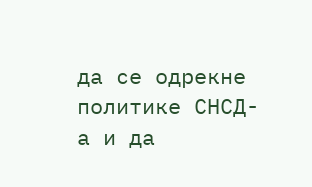да се одрекне политике СНСД-а и да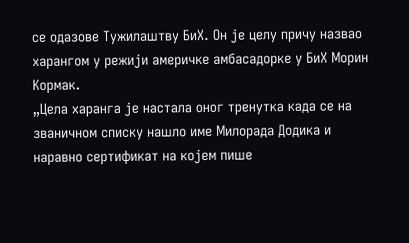се одазове Тужилаштву БиХ. Он је целу причу назвао харангом у режији америчке амбасадорке у БиХ Морин Кормак.
„Цела харанга је настала оног тренутка када се на званичном списку нашло име Милорада Додика и наравно сертификат на којем пише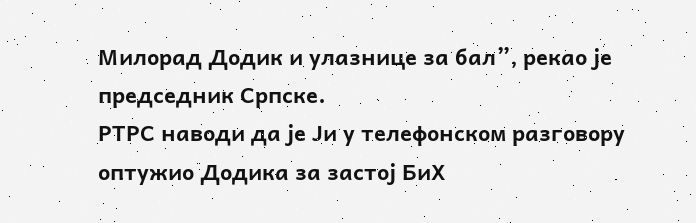Милорад Додик и улазнице за бал”, рекао је председник Српске.
РТРС наводи да је Ји у телефонском разговору оптужио Додика за застој БиХ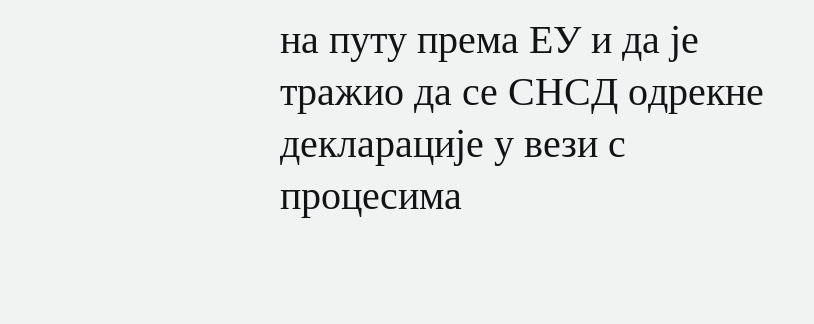на путу према ЕУ и да је тражио да се СНСД одрекне декларације у вези с процесима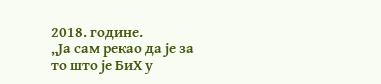2018. године.
„Ја сам рекао да је за то што је БиХ у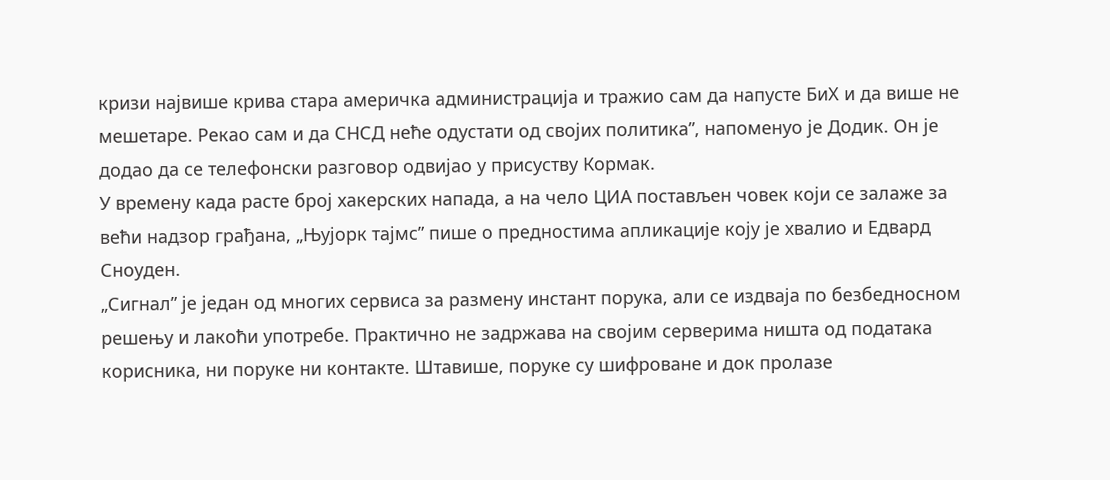кризи највише крива стара америчка администрација и тражио сам да напусте БиХ и да више не мешетаре. Рекао сам и да СНСД неће одустати од својих политика”, напоменуо је Додик. Он је додао да се телефонски разговор одвијао у присуству Кормак.
У времену када расте број хакерских напада, а на чело ЦИА постављен човек који се залаже за већи надзор грађана, „Њујорк тајмс” пише о предностима апликације коју је хвалио и Едвард Сноуден.
„Сигнал” је један од многих сервиса за размену инстант порука, али се издваја по безбедносном решењу и лакоћи употребе. Практично не задржава на својим серверима ништа од података корисника, ни поруке ни контакте. Штавише, поруке су шифроване и док пролазе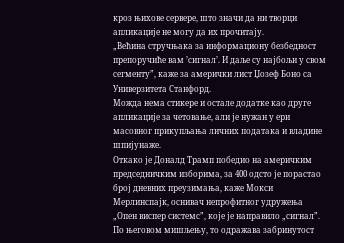кроз њихове сервере, што значи да ни творци апликације не могу да их прочитају.
„Већина стручњака за информациону безбедност препоручиће вам ’сигнал’. И даље су најбољи у свом сегменту”, каже за амерички лист Џозеф Боно са Универзитета Станфорд.
Можда нема стикере и остале додатке као друге апликације за четовање, али је нужан у ери масовног прикупљања личних података и владине шпијунаже.
Откако је Доналд Трамп победио на америчким председничким изборима, за 400 одсто је порастао број дневних преузимања, каже Мокси Мерлинспајк, оснивач непрофитног удружења „Опен виспер системс”, које је направило „сигнал”. По његовом мишљењу, то одражава забринутост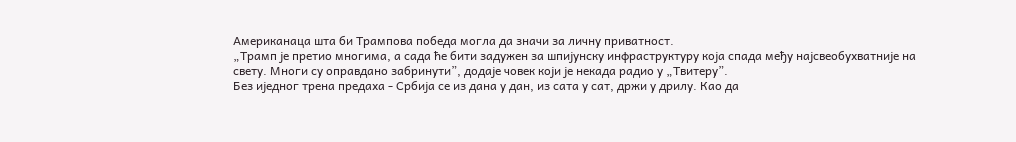Американаца шта би Трампова победа могла да значи за личну приватност.
„Трамп је претио многима, а сада ће бити задужен за шпијунску инфраструктуру која спада међу најсвеобухватније на свету. Многи су оправдано забринути”, додаје човек који је некада радио у „Твитеру”.
Без иједног трена предаха - Србија се из дана у дан, из сата у сат, држи у дрилу. Као да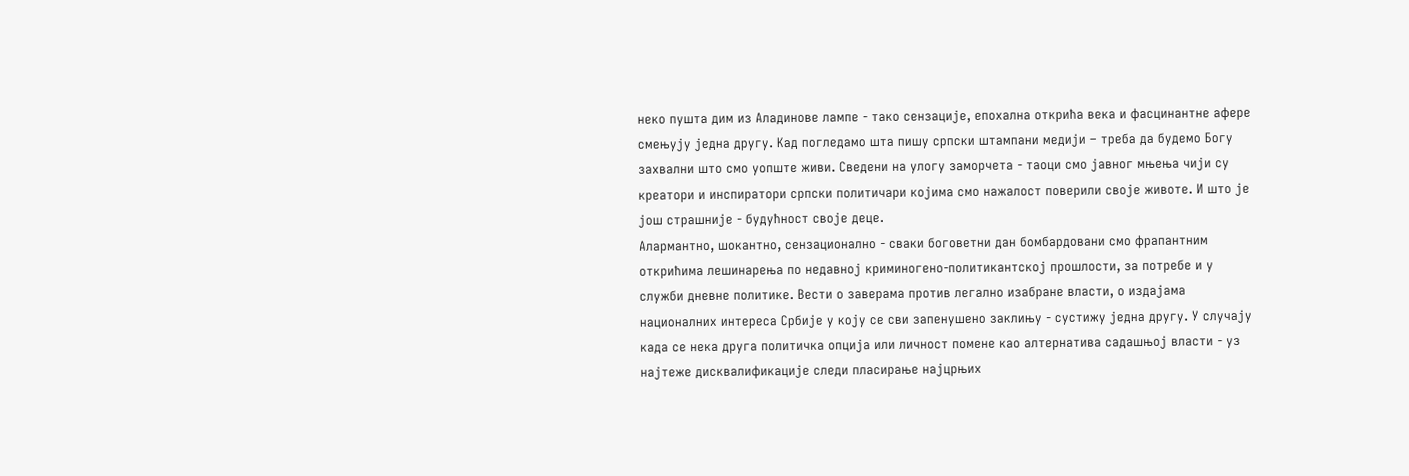неко пушта дим из Аладинове лампе - тако сензације, епохална открића века и фасцинантне афере смењују једна другу. Кад погледамо шта пишу српски штампани медији – треба да будемо Богу захвални што смо уопште живи. Сведени на улогу заморчета - таоци смо јавног мњења чији су креатори и инспиратори српски политичари којима смо нажалост поверили своје животе. И што је још страшније - будућност своје деце.
Алармантно, шокантно, сензационално - сваки боговетни дан бомбардовани смо фрапантним открићима лешинарења по недавној криминогено-политикантској прошлости, за потребе и у служби дневне политике. Вести о заверама против легално изабране власти, о издајама националних интереса Србије у коју се сви запенушено заклињу - сустижу једна другу. У случају када се нека друга политичка опција или личност помене као алтернатива садашњој власти - уз најтеже дисквалификације следи пласирање најцрњих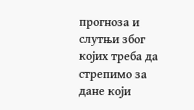прогноза и слутњи због којих треба да стрепимо за дане који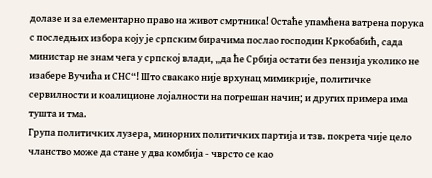долазе и за елементарно право на живот смртника! Остаће упамћена ватрена порука с последњих избора коју је српским бирачима послао господин Кркобабић, сада министар не знам чега у српској влади, „да ће Србија остати без пензија уколико не изабере Вучића и СНС“! Што свакако није врхунац мимикрије, политичке сервилности и коалиционе лојалности на погрешан начин; и других примера има тушта и тма.
Група политичких лузера, минорних политичких партија и тзв. покрета чије цело чланство може да стане у два комбија - чврсто се као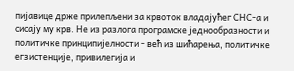пијавице држе прилепљени за крвоток владајућег СНС-а и сисају му крв. Не из разлога програмске једноoбразности и политичке принципијелности - већ из шићарења, политичке егзистенције, привилегија и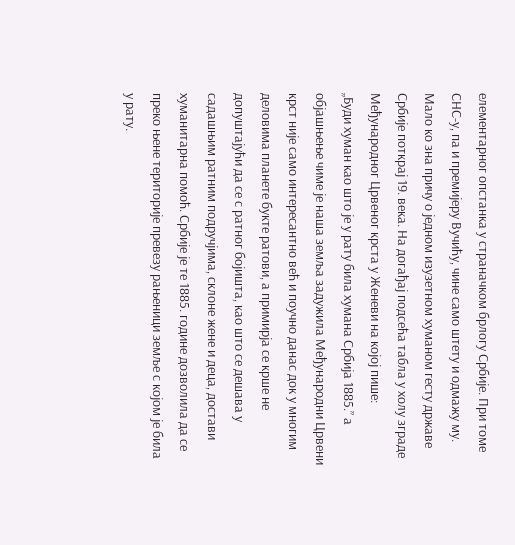елементарног опстанка у страначком брлогу Србије. При томе СНС-у, па и премијеру Вучићу, чине само штету и одмажу му.
Мало ко зна причу о једном изузетном хуманом гесту државе Србије поткрај 19. века. На догађај подсећа табла у холу зграде Међународног Црвеног крста у Женеви на којој пише:
„Буди хуман као што је у рату била хумана Србија 1885.” а објашњење чиме је наша земља задужила Међународни Црвени крст није само интересантно већ и поучно данас док у многим деловима планете букте ратови, а примирја се крше не допуштајући да се с ратног бојишта, као што се дешава у садашњим ратним подручјима, склоне жене и деца, достави хуманитарна помоћ. Србије је те 1885. године дозволила да се преко њене територије превезу рањеници земље с којом је била у рату.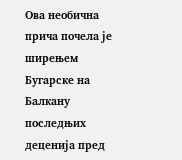Ова необична прича почела је ширењем Бугарске на Балкану последњих деценија пред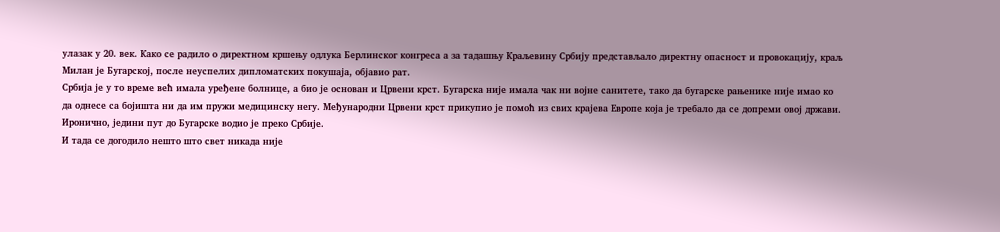улазак у 20. век. Како се радило о директном кршењу одлука Берлинског конгреса а за тадашњу Краљевину Србију представљало директну опасност и провокацију, краљ Милан је Бугарској, после неуспелих дипломатских покушаја, објавио рат.
Србија је у то време већ имала уређене болнице, а био је основан и Црвени крст. Бугарска није имала чак ни војне санитете, тако да бугарске рањенике није имао ко да однесе сa бојишта ни да им пружи медицинску негу. Међународни Црвени крст прикупио је помоћ из свих крајева Европе која је требало да се допреми овој држави.
Иронично, једини пут до Бугарске водио је преко Србије.
И тада се догодило нешто што свет никада није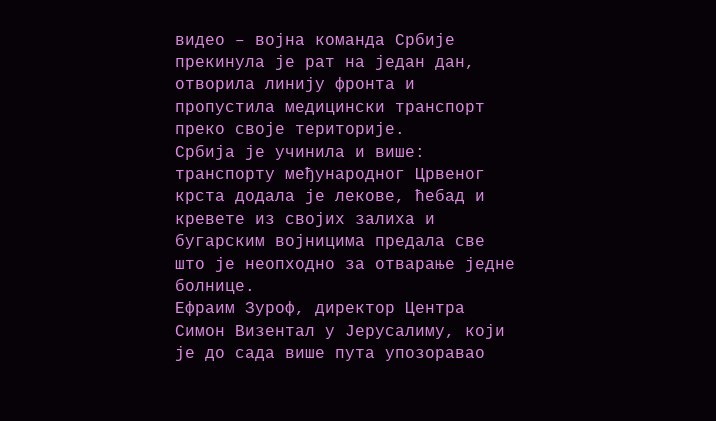видео – војна команда Србије прекинула је рат на један дан, отворила линију фронта и пропустила медицински транспорт преко своје територије.
Србија је учинила и више: транспорту међународног Црвеног крста додала је лекове, ћебад и кревете из својих залиха и бугарским војницима предала све што је неопходно за отварање једне болнице.
Ефраим Зуроф, директор Центра Симон Визентал у Јерусалиму, који је до сада више пута упозоравао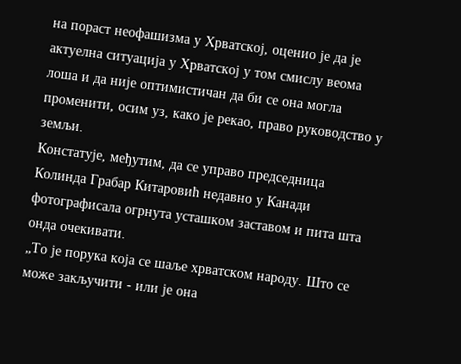на пораст неофашизма у Хрватској, оценио је да је актуелна ситуација у Хрватској у том смислу веома лоша и да није оптимистичан да би се она могла променити, осим уз, како је рекао, право руководство у земљи.
Констатује, међутим, да се управо председница Колинда Грабар Китаровић недавно у Канади фотографисала огрнута усташком заставом и пита шта онда очекивати.
„То је порука која се шаље хрватском народу. Што се може закључити - или је она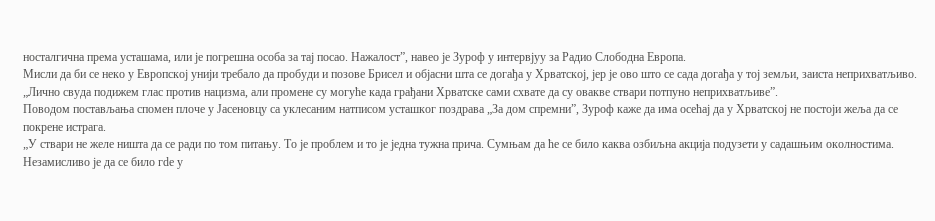носталгична према усташама, или је погрешна особа за тај посао. Нажалост”, навео је Зуроф у интервјуу за Радио Слободна Европа.
Мисли да би се неко у Европској унији требало да пробуди и позове Брисел и објасни шта се догађа у Хрватској, јер је ово што се сада догађа у тој земљи, заиста неприхватљиво.
„Лично свуда подижем глас против нацизма, али промене су могуће када грађани Хрватске сами схвате да су овакве ствари потпуно неприхватљиве”.
Поводом постављања спомен плоче у Јасеновцу са уклесаним натписом усташког поздрава „За дом спремни”, Зуроф каже да има осећај да у Хрватској не постоји жеља да се покрене истрага.
„У ствари не желе ништа да се ради по том питању. То је проблем и то је једна тужна прича. Сумњам да ће се било каква озбиљна акција подузети у садашњим околностима. Незамисливо је да се било гdе у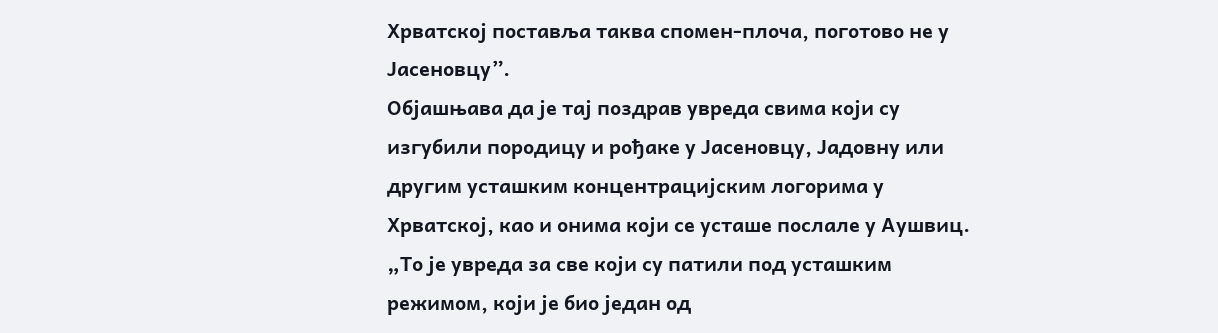Хрватској поставља таква спомен-плоча, поготово не у Јасеновцу”.
Објашњава да је тај поздрав увреда свима који су изгубили породицу и рођаке у Јасеновцу, Јадовну или другим усташким концентрацијским логорима у Хрватској, као и онима који се усташе послале у Аушвиц.
„То је увреда за све који су патили под усташким режимом, који је био један од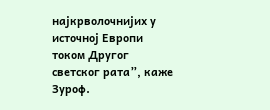најкрволочнијих у источној Европи током Другог светског рата”, каже Зуроф.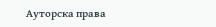Ауторска права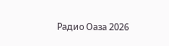Радио Оаза 2026